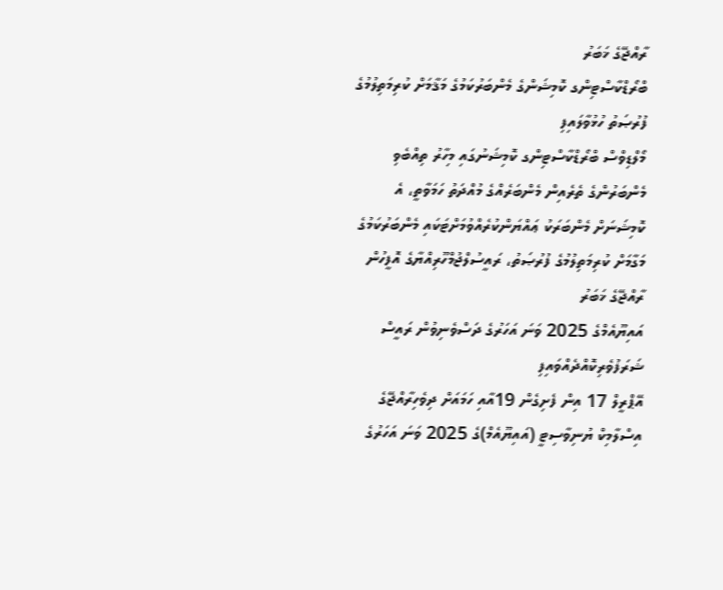ރާއްޖޭގެ ޚަބަރު
ބްރޯޑްކާސްޓިންގ ކޮމިޝަންގެ މެންބަރުކަމުގެ މަޤާމަށް ކުރިމަތިލުމުގެ ފުރުޞަތު ހުޅުވާލައިފި
މޯލްޑިވްސް ބްރޯޑްކާސްޓިންގ ކޮމިޝަނުގައި މިހާރު ތިއްބެވި މެންބަރުންގެ ތެރެއިން މެންބަރެއްގެ މުއްދަތު ހަމަވާތީ، އެ ކޮމިޝަނަށް މެންބަރަކު ޢައްޔަންކުރެއްވުމަށްޓަކައި މެންބަރުކަމުގެ މަގާމަށް ކުރިމަތިލުމުގެ ފުރުޞަތު، ރައީސުލްޖުމްހޫރިއްޔާގެ އޮފީހުން
ރާއްޖޭގެ ޚަބަރު
އައިޔޫއެމްގެ 2025 ވަނަ އަހަރުގެ ދަސްވެނިވުން ރައީސް ޝަރަފުވެރިކޮއްދެއްވައިފި
އޭޕްރީލް 17 އިން ފެށިގެން 19އާއި ހަމައަށް ދިވެހިރާއްޖޭގެ އިސްލާމިކް ޔުނިވާސިޓީ (އައިޔޫއެމް)ގެ 2025 ވަނަ އަހަރުގެ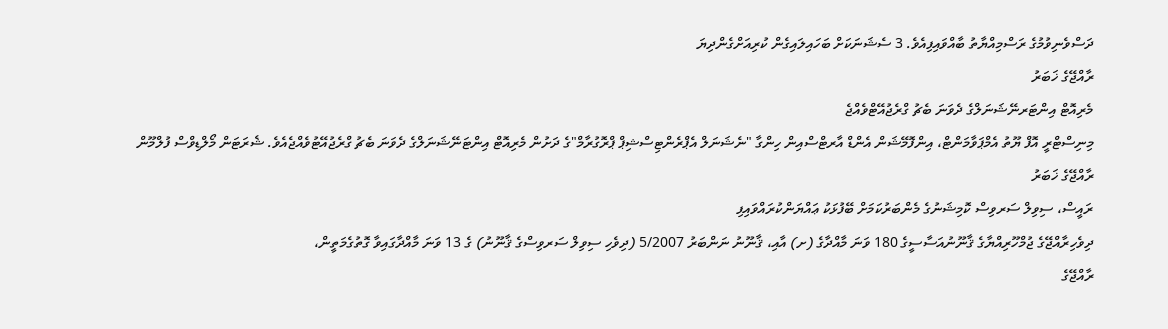ދަސްވެނިވުމުގެ ރަސްމިއްޔާތު ބާއްވައިފިއެވެ. 3 ސެޝަނަކަށް ބަހައިލައިގެން ކުރިއަށްގެންދިޔަ
ރާއްޖޭގެ ޚަބަރު
މެރިއޮޓް އިންޓަރނޭޝަނަލްގެ ދެވަނަ ބެޗު ގްރެޖުއޭޓްވެއްޖެ
މިނިސްޓްރީ އޮފް ޔޫތު އެމްޕަވާމަންޓް، އިންފޮމޭޝަން އެންޑް އާރޓްސްއިން ހިންގާ "ނެޝަނަލް އެޕްރެންޓިސްޝިޕް ޕްރޮގުރާމް"ގެ ދަށުން މެރިއޮޓް އިންޓަނޭޝަނަލްގެ ދެވަނަ ބެޗު ގްރެޖުއޭޓުވެއްޖެއެވެ. ޝެރަޓަން މޯލްޑިވްސް ފުލްމޫން
ރާއްޖޭގެ ޚަބަރު
ރައީސް، ސިވިލް ސަރވިސް ކޮމިޝަނުގެ މެންބަރުކަމަށް ބޭފުޅަކު ޢައްޔަންކުރައްވައިފި
ދިވެހިރާއްޖޭގެ ޖުމްހޫރިއްޔާގެ ޤާނޫނުއަސާސީގެ 180 ވަނަ މާއްދާގެ (ށ) އާއި، ޤާނޫނު ނަންބަރު 5/2007 (ދިވެހި ސިވިލް ސަރވިސްގެ ޤާނޫނު) ގެ 13 ވަނަ މާއްދާގައިވާ ގޮތުގެމަތީން،
ރާއްޖޭގެ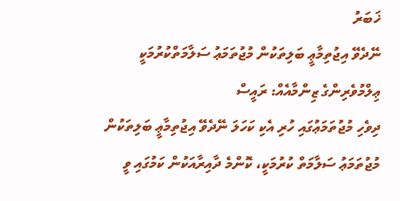ޚަބަރު
ނޭދެވޭ އިޖުތިމާޢީ ބަލިތަކުން މުޖުތަމަޢު ސަލާމަތްކުރުމަކީ ޢިލްމުވެރިންގެ ޒިންމާއެއް: ރައީސް
ދިވެހި މުޖުތަމަޢުގައި ހުރި އެކި ކަހަލަ ނޭދެވޭ އިޖުތިމާޢީ ބަލިތަކުން މުޖުތަމަޢު ސަލާމަތް ކުރުމަކީ، ކޮންމެ ދާއިރާއަކުން ކަމުގައި ވީ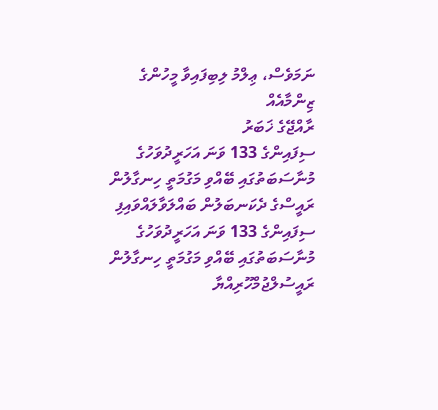ނަމަވެސް، ޢިލްމު ލިބިފައިވާ މީހުންގެ ޒިންމާއެއް
ރާއްޖޭގެ ޚަބަރު
ސިފައިންގެ 133 ވަނަ އަހަރީދުވަހުގެ މުނާސަބަތުގައި ބޭއްވި މަގުމަތީ ހިނގާލުން ރައީސްގެ ދެކަނބަލުން ބައްލަވާލައްވައިފި
ސިފައިންގެ 133 ވަނަ އަހަރީދުވަހުގެ މުނާސަބަތުގައި ބޭއްވި މަގުމަތީ ހިނގާލުން ރައީސުލްޖުމްހޫރިއްޔާ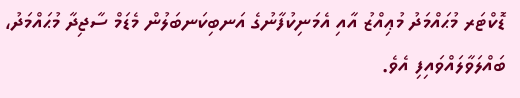ޑޮކްޓަރ މުޙައްމަދު މުޢިއްޒު އާއި އެމަނިކުފާނުގެ އަނބިކަނބަލުން މެޑަމް ސާޖިދާ މުޙައްމަދު، ބައްލަވާލައްވައިފި އެވެ.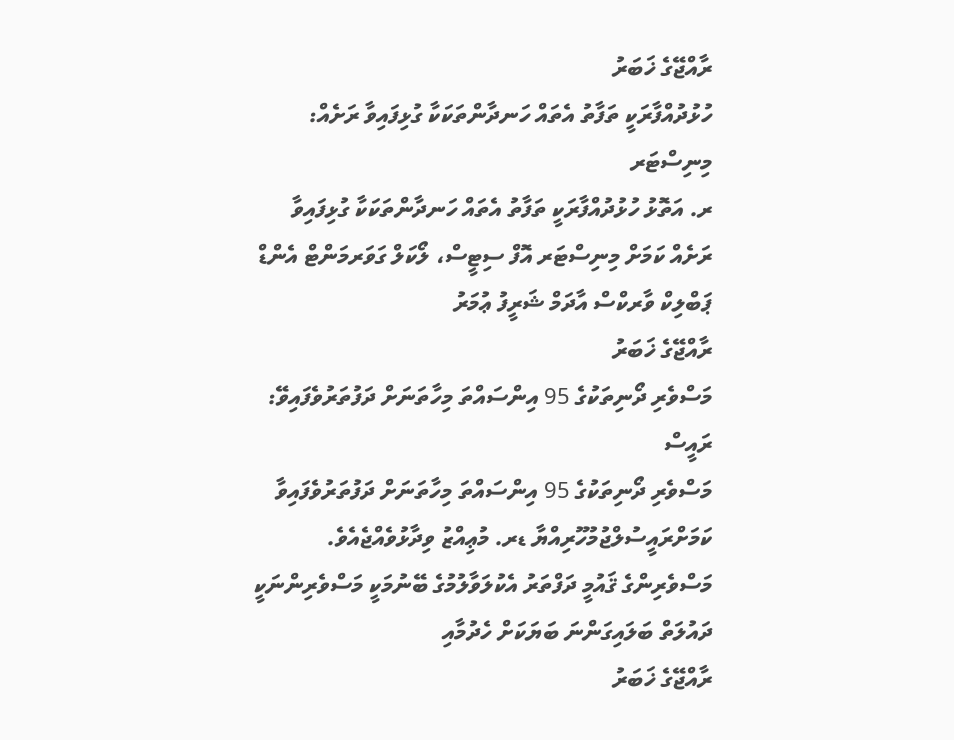ރާއްޖޭގެ ޚަބަރު
ހުޅުދުއްފާރަކީ ތަފާތު އެތައް ހަނދާންތަކަކާ ގުޅިފައިވާ ރަށެއް: މިނިސްޓަރ
ރ. އަތޮޅު ހުޅުދުއްފާރަކީ ތަފާތު އެތައް ހަނދާންތަކަކާ ގުޅިފައިވާ ރަށެއް ކަމަށް މިނިސްޓަރ އޮފް ސިޓީސް، ލޯކަލް ގަވަރމަންޓް އެންޑް ޕަބްލިކް ވާރކްސް އާދަމް ޝަރީފު ޢުމަރު
ރާއްޖޭގެ ޚަބަރު
މަސްވެރި ދޯނިތަކުގެ 95 އިންސައްތަ މިހާތަނަށް ދަފުތަރުވެފައިވޭ: ރައީސް
މަސްވެރި ދޯނިތަކުގެ 95 އިންސައްތަ މިހާތަނަށް ދަފުތަރުވެފައިވާ ކަމަށްރައީސުލްޖުމުހޫރިއްޔާ ޑރ. މުޢިއްޒު ވިދާޅުވެއްޖެއެވެ. މަސްވެރިންގެ ޤައުމީ ދަފްތަރު އެކުލަވާލުމުގެ ބޭނުމަކީ މަސްވެރިންނަކީ ދައުލަތް ބަލައިގަންނަ ބަޔަކަށް ހެދުމާއި
ރާއްޖޭގެ ޚަބަރު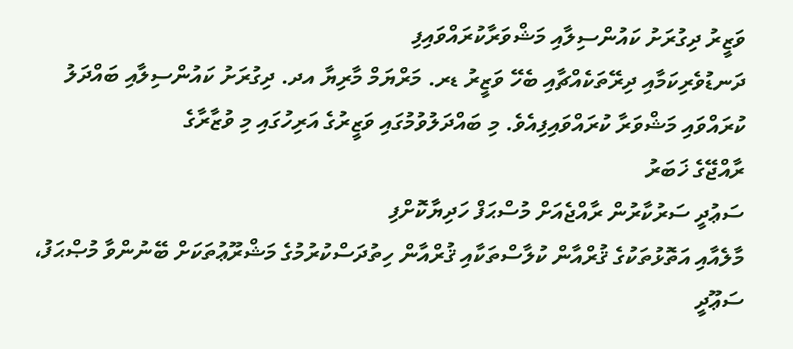ވަޒީރު ދިގުރަށު ކައުންސިލާއި މަޝްވަރާކުރައްވައިފި
ދަނޑުވެރިކަމާއި ދިރޭތަކެއްޗާއި ބެހޭ ވަޒީރު ޑރ. މަރްޔަމް މާރިޔާ އދ. ދިގުރަށު ކައުންސިލާއި ބައްދަލު ކުރައްވައި މަޝްވަރާ ކުރައްވައިފިއެވެ. މި ބައްދަލުވުމުގައި ވަޒީރުގެ އަރިހުގައި މި ވުޒާރާގެ
ރާއްޖޭގެ ޚަބަރު
ސަޢުދީ ސަރުކާރުން ރާއްޖެއަށް މުސްޙަފް ހަދިޔާކޮށްފި
މާލެއާއި އަތޮޅުތަކުގެ ޤުރްއާން ކުލާސްތަކާއި ޤުރްއާން ހިތުދަސްކުރުމުގެ މަޝްރޫޢުތަކަށް ބޭނުންވާ މުޞްޙަފު، ސަޢޫދީ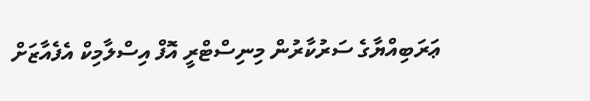ޢަރަބިއްޔާގެ ސަރުކާރުން މިނިސްޓްރީ އޮފް އިސްލާމިކް އެފެއާޒަށް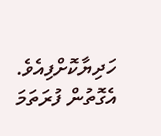ހަދިޔާކޮށްފިއެވެ. އެގޮތުން ފުރަތަމަ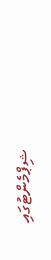ޝިޕްމެންޓުގައި